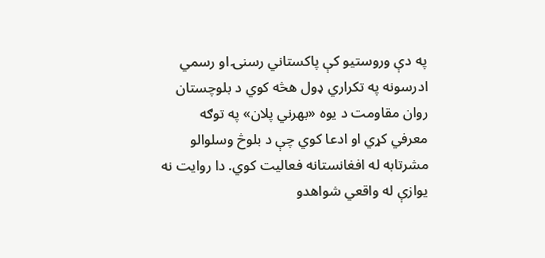په دې وروستیو کې پاکستاني رسنۍ او رسمي ادرسونه په تکراري ډول هڅه کوي د بلوچستان روان مقاومت د یوه «بهرني پلان» په توګه معرفي کړي او ادعا کوي چې د بلوڅ وسلوالو مشرتابه له افغانستانه فعالیت کوي. دا روایت نه یوازې له واقعي شواهدو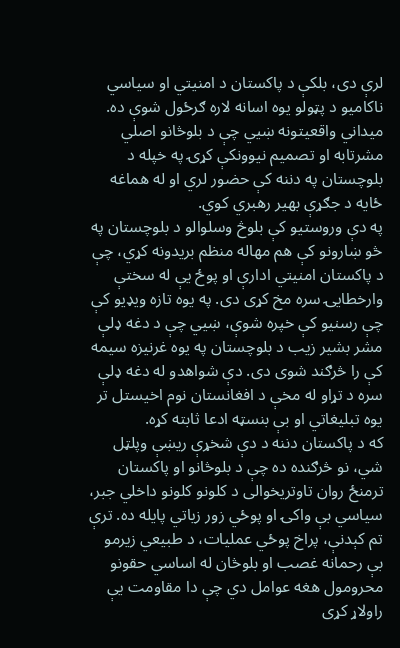لرې دی، بلکې د پاکستان د امنیتي او سیاسي ناکامیو د پټولو یوه اسانه لاره ګرځول شوې ده. میداني واقعیتونه ښيي چې د بلوڅانو اصلي مشرتابه او تصمیم نیوونکې کړۍ په خپله د بلوچستان په دننه کې حضور لري او له هماغه ځایه د جګړې بهیر رهبري کوي.
په دې وروستیو کې بلوڅ وسلوالو د بلوچستان په څو ښارونو کې هم مهاله منظم بریدونه کړي، چې د پاکستان امنیتي ادارې او پوځ یې له سختې وارخطایۍ سره مخ کړی دی. په یوه تازه ویډیو کې چې رسنیو کې خپره شوې، ښیي چې د دغه ډلې مشر بشیر زیب د بلوچستان په یوه غرنیزه سیمه کې را څرګند شوی دی. دې شواهدو له دغه ډلې سره د تړاو له مخې د افغانستان نوم اخیستل تر یوه تبلیغاتي او بې بنسټه ادعا ثابته کړه.
که د پاکستان دننه د دې شخړې ریښې وپلټل شي، نو څرګنده ده چې د بلوڅانو او پاکستان ترمنځ روان تاوتریخوالی د کلونو کلونو داخلي جبر، سیاسي بې واکۍ او پوځي زور زیاتي پایله ده. ترې تم کېدنې، پراخ پوځي عملیات، د طبیعي زیرمو بې رحمانه غصب او بلوڅان له اساسي حقونو محرومول هغه عوامل دي چې دا مقاومت یې راولاړ کړی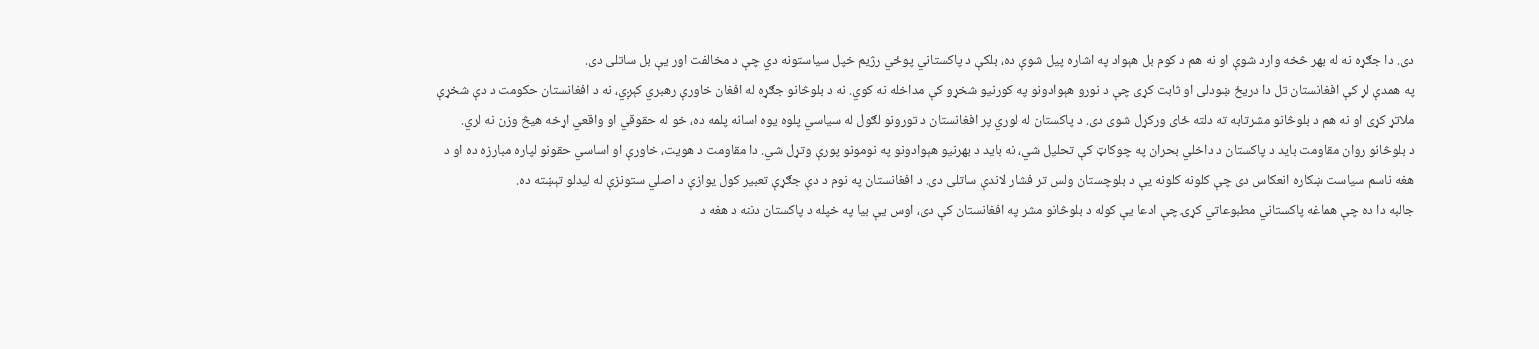دی. دا جګړه نه له بهر څخه وارد شوې او نه هم د کوم بل هېواد په اشاره پیل شوې ده، بلکې د پاکستاني پوځي رژیم خپل سیاستونه دي چې د مخالفت اور یې بل ساتلی دی.
په همدې لړ کې افغانستان تل دا دریځ ښودلی او ثابت کړی چې د نورو هېوادونو په کورنیو شخړو کې مداخله نه کوي. نه د بلوڅانو جګړه له افغان خاورې رهبري کېږي، نه د افغانستان حکومت د دې شخړې ملاتړ کړی او نه هم د بلوڅانو مشرتابه ته دلته ځای ورکړل شوی دی. د پاکستان له لوري پر افغانستان د تورونو لګول له سیاسي پلوه یوه اسانه پلمه ده، خو له حقوقي او واقعي اړخه هیڅ وزن نه لري.
د بلوڅانو روان مقاومت باید د پاکستان د داخلي بحران په چوکاټ کې تحلیل شي، نه باید د بهرنیو هېوادونو په نومونو پورې وتړل شي. دا مقاومت د هویت، خاورې او اساسي حقونو لپاره مبارزه ده او د هغه ناسم سیاست ښکاره انعکاس دی چې کلونه کلونه یې د بلوچستان ولس تر فشار لاندې ساتلی دی. د افغانستان په نوم د دې جګړې تعبیر کول یوازې د اصلي ستونزې له لیدلو تېښته ده.
جالبه دا ده چې هماغه پاکستاني مطبوعاتي کړۍ چې ادعا یې کوله د بلوڅانو مشر په افغانستان کې دی، اوس یې بیا په خپله د پاکستان دننه د هغه د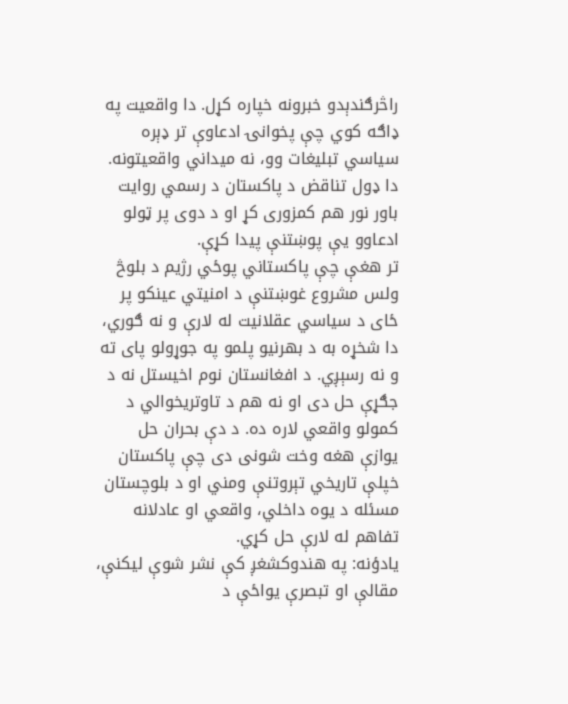راڅرګندېدو خبرونه خپاره کړل. دا واقعیت په ډاګه کوي چې پخوانۍ ادعاوې تر ډېره سیاسي تبلیغات وو، نه میداني واقعیتونه. دا ډول تناقض د پاکستان د رسمي روایت باور نور هم کمزوری کړ او د دوی پر ټولو ادعاوو یې پوښتنې پیدا کړې.
تر هغې چې پاکستاني پوځي رژیم د بلوڅ ولس مشروع غوښتنې د امنیتي عینکو پر ځای د سیاسي عقلانیت له لارې و نه ګوري، دا شخړه به د بهرنیو پلمو په جوړولو پای ته و نه رسېږي. د افغانستان نوم اخیستل نه د جګړې حل دی او نه هم د تاوتریخوالي د کمولو واقعي لاره ده. د دې بحران حل یوازې هغه وخت شونی دی چې پاکستان خپلې تاریخي تېروتنې ومني او د بلوچستان مسئله د یوه داخلي، واقعي او عادلانه تفاهم له لارې حل کړي.
یادؤنه: په هندوکشغږ کې نشر شوې لیکنې، مقالې او تبصرې یواځې د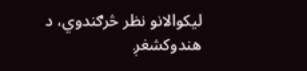لیکوالانو نظر څرګندوي، د هندوکشغږ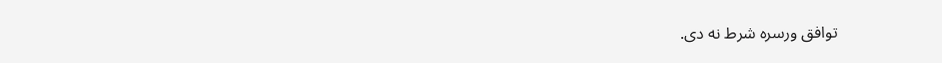توافق ورسره شرط نه دی.